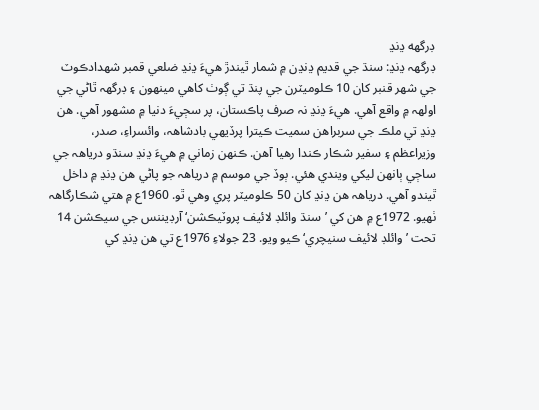ڊرگهه ڍنڍ
ڊرگهہ ڍنڍ: سنڌ جي قديم ڍنڍن ۾ شمار ٿيندڙ هيءَ ڍنڍ ضلعي قمبر شھدادڪوٽ جي شھر قنبر کان 10 ڪلوميٽرن جي پنڌ تي ڳوٺ کاهي مينهون ۽ ڊرگهہ ٿاڻي جي اولھہ ۾ واقع آهي. هيءَ ڍنڍ نہ صرف پاڪستان، پر سڄيءَ دنيا ۾ مشھور آهي. هن ڍنڍ تي ملڪ جي سربراهن سميت ڪيترا پرڏيهي بادشاھہ، وائسراءِ، صدر، وزيراعظم ۽ سفير شڪار ڪندا رهيا آهن. ڪنهن زماني ۾ هيءَ ڍنڍ سنڌو درياھہ جي ساڄي ٻانهن ليکي ويندي هئي. ٻوڏ جي موسم ۾ درياھہ جو پاڻي هن ڍنڍ ۾ داخل ٿيندو آهي. درياھہ هن ڍنڍ کان 50 ڪلوميٽر پري وهي ٿو. 1960ع ۾ هتي شڪارگاھہ ٺهيو. 1972ع ۾ هن کي ’سنڌ وائلڊ لائيف پروٽيڪشن‘ آرڊيننس جي سيڪشن 14 تحت ’وائلڊ لائيف سنيچري‘ ڪيو ويو. 23 جولاءِ 1976ع تي هن ڍنڍ کي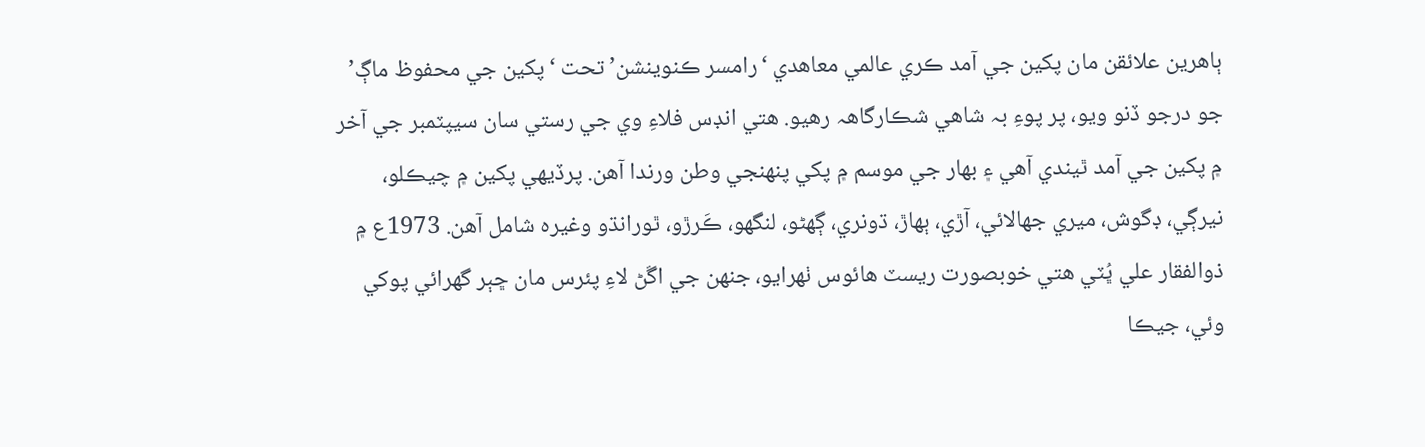ٻاهرين علائقن مان پکين جي آمد ڪري عالمي معاهدي ‘رامسر ڪنوينشن’ تحت ‘پکين جي محفوظ ماڳ’ جو درجو ڏنو ويو، پر پوءِ بہ شاهي شڪارگاھہ رهيو. هتي انڊس فلاءِ وي جي رستي سان سيپٽمبر جي آخر ۾ پکين جي آمد ٿيندي آهي ۽ بھار جي موسم ۾ پکي پنھنجي وطن ورندا آهن. پرڏيهي پکين ۾ چيڪلو، نيرڳي، ڊگوش، ميري جهالائي، آڙي، ٻهاڙ، ڌونري، ڳهڻو، لنگهو، ڪَرڙو، ٿورانڌو وغيرہ شامل آهن. 1973ع ۾ ذوالفقار علي ڀُٽي هتي خوبصورت ريسٽ هائوس ٺهرايو، جنهن جي اڱڻ لاءِ پئرس مان ڇٻر گهرائي پوکي وئي، جيڪا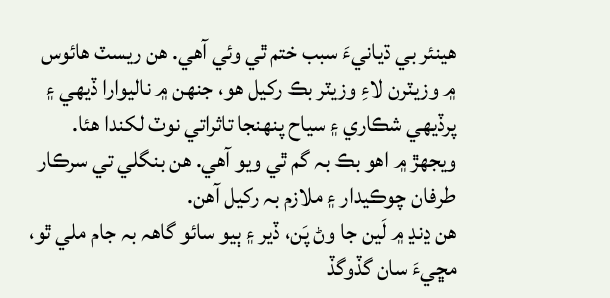هينئر بي ڌيانيءَ سبب ختم ٿي وئي آهي. هن ريسٽ هائوس ۾ وزيٽرن لاءِ وزيٽر بڪ رکيل هو، جنهن ۾ ناليوارا ڏيهي ۽ پرڏيهي شڪاري ۽ سياح پنهنجا تاثراتي نوٽ لکندا هئا. ويجهڙ ۾ اهو بڪ بہ گم ٿي ويو آهي. هن بنگلي تي سرڪار طرفان چوڪيدار ۽ ملازم بہ رکيل آهن.
هن ڍنڍ ۾ لَين جا وڻ پَن، ڏير ۽ ٻيو سائو گاھہ بہ جام ملي ٿو، مڇيءَ سان گڏوگڏ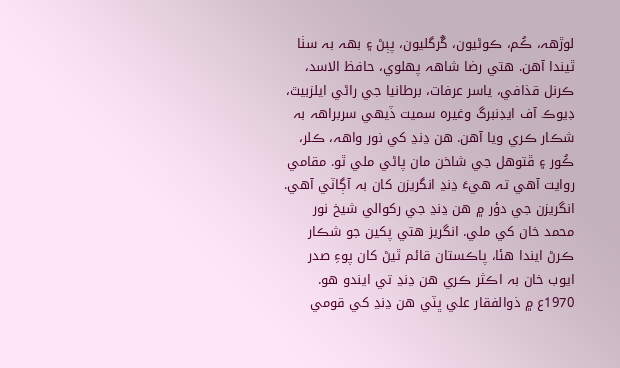لوڙھہ، ڪُم، ڪوڻيون، گُرگليون، پٻڻ ۽ بھہ بہ سٺا ٿيندا آهن. هتي رضا شاھہ پهلوي، حافظ الاسد، ڪرنل قذافي، ياسر عرفات، برطانيا جي راڻي ايلزبيٿ، ڊيوڪ آف ايڊنبرگ وغيرہ سميت ڏيهي سربراھہ بہ شڪار ڪري ويا آهن. هن ڍنڍ کي نور واھہ، ڪلر، ڪُور ۽ ڦتوهل جي شاخن مان پاڻي ملي ٿو. مقامي روايت آهي تہ هيءَ ڍنڍ انگريزن کان بہ آڳاٽي آهي. انگريزن جي دؤر ۾ هن ڍنڍ جي رکوالي شيخ نور محمد خان کي ملي. انگريز هتي پکين جو شڪار ڪرڻ ايندا هئا، پاڪستان قائم ٿيڻ کان پوءِ صدر ايوب خان بہ اڪثر ڪري هن ڍنڍ تي ايندو هو.
1970ع ۾ ذوالفقار علي ڀٽي هن ڍنڍ کي قومي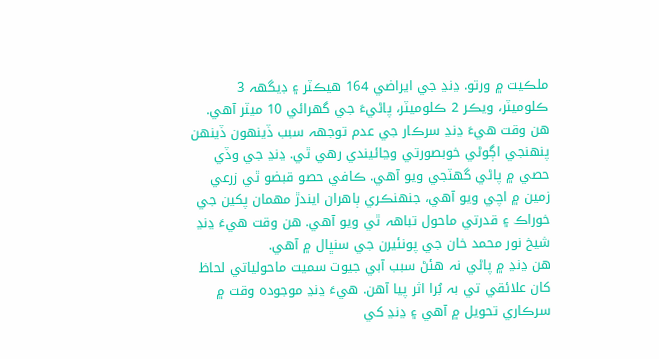ملڪيت ۾ ورتو. ڍنڍ جي ايراضي 164 هيڪٽر ۽ ڊيگهہ 3 ڪلوميٽر، ويڪر 2 ڪلوميٽر، پاڻيءَ جي گهرائي 10 ميٽر آهي. هن وقت هيءَ ڍنڍ سرڪار جي عدم توجھہ سبب ڏينهون ڏينهن پنھنجي اڳوڻي خوبصورتي وڃائيندي رهي ٿي. ڍنڍ جي وڏي حصي ۾ پاڻي گهٽجي ويو آهي. ڪافي حصو قبضو ٿي زرعي زمين ۾ اچي ويو آهي، جنهنڪري ٻاهران ايندڙ مهمان پکين جي خوراڪ ۽ قدرتي ماحول تباھہ ٿي ويو آهي. هن وقت هيءَ ڍنڍ شيخ نور محمد خان جي پونئيرن جي سنڀال ۾ آهي.
هن ڍنڍ ۾ پاڻي نہ هئڻ سبب آبي جيوت سميت ماحولياتي لحاظ کان علائقي تي بہ بُرا اثر پيا آهن. هيءَ ڍنڍ موجودہ وقت ۾ سرڪاري تحويل ۾ آهي ۽ ڍنڍ کي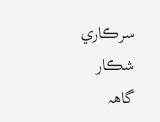سرڪاري شڪار گاھہ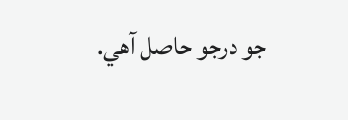جو درجو حاصل آهي.